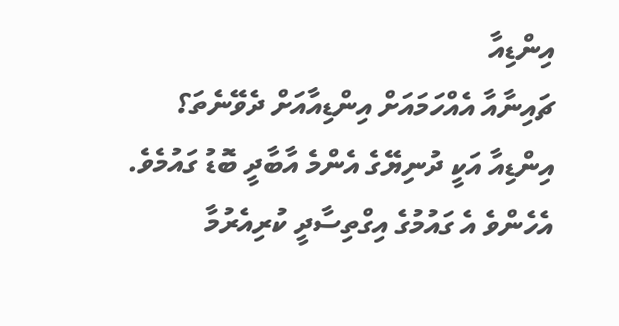އިންޑިއާ
ޗައިނާއާ އެއްހަމައަށް އިންޑިއާއަށް ދެވޭނެތަ؟
އިންޑިއާ އަކީ ދުނިޔޭގެ އެންމެ އާބާދީ ބޮޑު ގައުމެވެ. އެހެންވެ އެ ގައުމުގެ އިގްތިސާދީ ކުރިއެރުމާ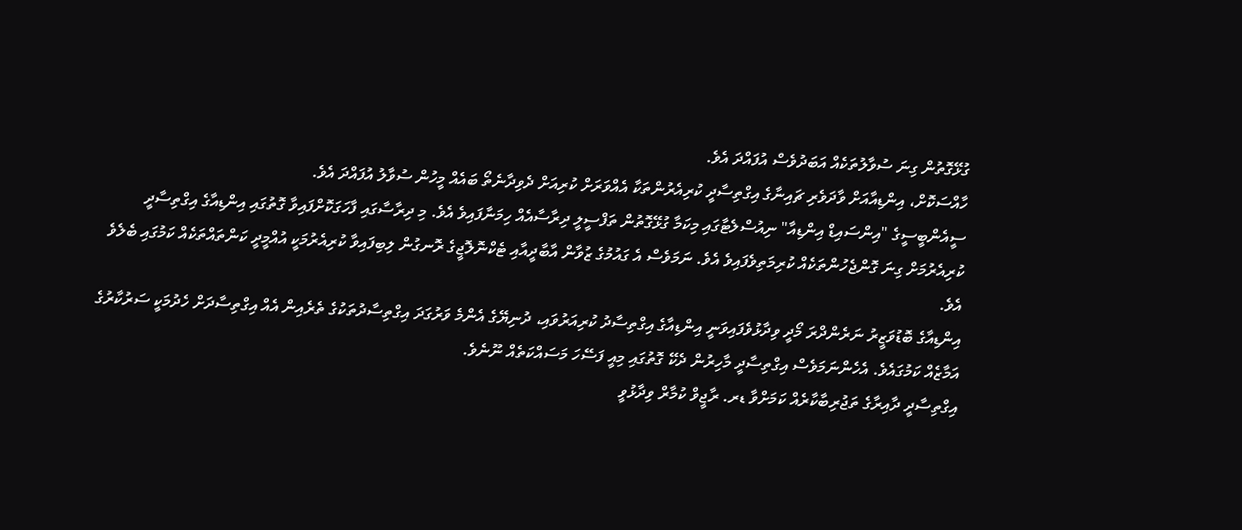ގުޅޭގޮތުން ގިނަ ސުވާލުތަކެއް އަބަދުވެސް އުފައްދަ އެވެ.
ހާއްސަކޮށް، އިންޑިއާއަށް ވާދަވެރި ޗައިނާގެ އިގްތިސާދީ ކުރިއެރުންތަކާ އެއްވަރަށް ކުރިއަށް ދެވިދާނެތޯ ބައެއް މީހުން ސުވާލު އުފައްދަ އެވެ.
ސީއެންބީސީގެ "އިންސައިޑް އިންޑިއާ" ނިއުސްލެޓާގައި މިކަމާ ގުޅޭގޮތުން ތަފްސީލީ ދިރާސާއެއް ހިމަނާފައިވެ އެވެ. މި ދިރާސާގައި ފާހަގަކޮށްފައިވާ ގޮތުގައި އިންޑިއާގެ އިގްތިސާދީ ކުރިއެރުމަށް ގިނަ ގޮންޖެހުންތަކެއް ކުރިމަތިވެފައިވެ އެވެ. ނަމަވެސް އެ ގައުމުގެ ޒުވާން އާބާދީއާއި ޓެކްނޮލޮޖީގެ ރޮނގުން ލިބިފައިވާ ކުރިއެރުމަކީ އުއްމީދީ ކަންތައްތަކެއް ކަމުގައި ބެލެވެ އެވެ.
އިންޑިއާގެ ބޮޑުވަޒީރު ނަރެންދްރަ މޯދީ ވިދާޅުވެފައިވަނީ އިންޑިއާގެ އިގްތިސާދު ކުރިއަރުވައި، ދުނިޔޭގެ އެންމެ ވަރުގަދަ އިގްތިސާދުތަކުގެ ތެރެއިން އެއް އިގްތިސާދަށް ހެދުމަކީ ސަރުކާރުގެ އަމާޒެއް ކަމުގައެވެ. އެހެންނަމަވެސް އިގްތިސާދީ މާހިރުން ދެކޭ ގޮތުގައި މިއީ ފަސޭހަ މަސައްކަތެއް ނޫނެވެ.
އިގްތިސާދީ ދާއިރާގެ ތަޖުރިބާކާރެއް ކަމަށްވާ ޑރ. ރާޖީވް ކުމާރް ވިދާޅުވީ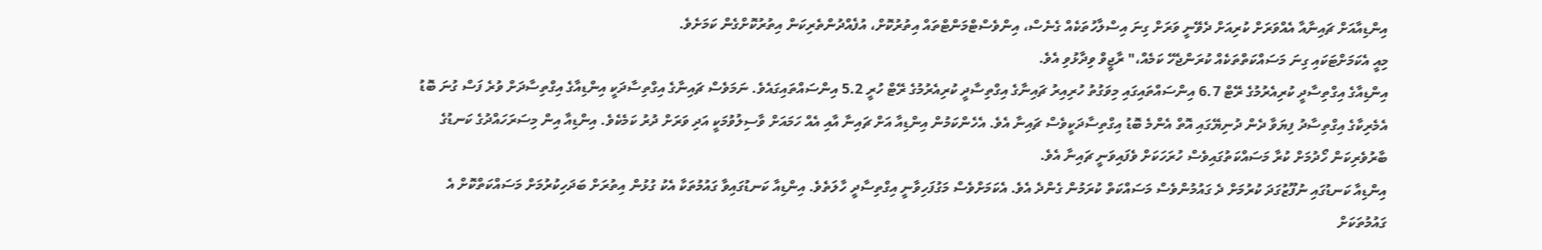އިންޑިއާއަށް ޗައިނާއާ އެއްވަރަށް ކުރިއަށް ދެވޭނީ ވަރަށް ގިނަ އިސްލާހުތަކެއް ގެނެސް، އިންވެސްޓްމަންޓްތައް އިތުރުކޮށް، އުފެއްދުންތެރިކަން އިތުރުކޮށްގެން ކަމަށެވެ.
މިއީ އެކަމަށްޓަކައި ގިނަ މަސައްކަތްތަކެއް ކުރަންޖެހޭ ކަމެއް،" ރާޖީވް ވިދާޅުވި އެވެ.
އިންޑިއާގެ އިގްތިސާދީ ކުރިއެރުމުގެ ރޭޓް 6.7 އިންސައްތައިގައި މިވަގުތު ހުރިއިރު ޗައިނާގެ އިގްތިސާދީ ކުރިއެރުމުގެ ރޭޓް ހުރީ 5.2 އިންސައްތައިގައެވެ. ނަމަވެސް ޗައިނާގެ އިގްތިސާދަކީ އިންޑިއާގެ އިގްތިސާދަށް ވުރެ ފަސް ގުނަ ބޮޑު
އެމެރިކާގެ އިގްތިސާދު ފިޔަވާ ދެން ދުނިޔޭގައި އޮތް އެންމެ ބޮޑު އިގްތިސާދަކީވެސް ޗައިނާ އެވެ. އެހެންކަމުން އިންޑިއާ އަށް ޗައިނާ އާއި އެއް ހަމައަށް ވާސިލުވުމަކީ އަދި ވަރަށް ދުރު ކަމެކެވެ. އިންޑިއާ އިން މިސަރަހައްދުގެ ކަނޑުގެ ބާރުވެރިކަން ހޯދުމަށް ކުރާ މަސައްކަތުގައިވެސް ހުރަހަކަށް ވެފައިވަނީ ޗައިނާ އެވެ.
އިންޑިއާ ކަނޑުގައި ނުފޫޒުގަދަ ކުރުމަށް ދެ ގައުމުންވެސް މަސައްކަތް ކުރަމުން ގެންދެ އެވެ. އެކަމަށްވެސް މަގުފަހިވާނީ އިގްތިސާދީ ހާލަތެވެ. އިންޑިއާ ކަނޑުގައިވާ ގައުމުތަކާ އެކު ގުޅުން އިތުރަށް ބަދަހިކުރުމަށް މަސައްކަތްކޮށް އެ ގައުމުތަކަށް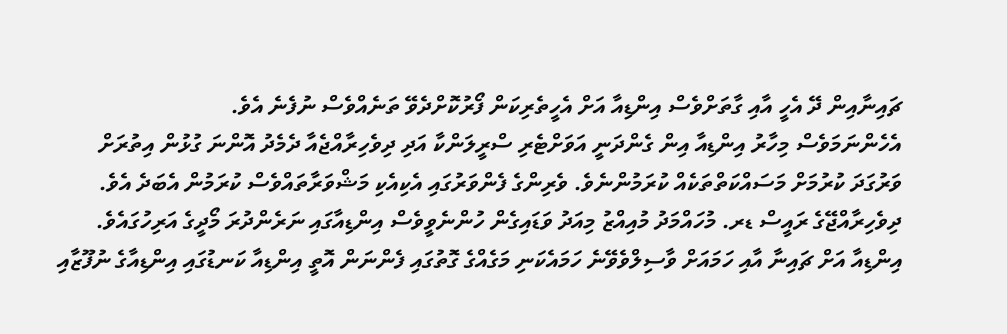ޗައިނާއިން ދޭ އެހީ އާއި ގާތަށްވެސް އިންޑިއާ އަށް އެހީތެރިކަން ފޯރުކޮށްދެވޭ ތަނެއްވެސް ނުފެނެ އެވެ.
އެހެންނަމަވެސް މިހާރު އިންޑިއާ އިން ގެންދަނީ އަވަށްޓެރި ސްރީލަންކާ އަދި ދިވެހިރާއްޖެއާ ދެމެދު އޮންނަ ގުޅުން އިތުރަށް ވަރުގަދަ ކުރުމަށް މަސައްކަތްތަކެއް ކުރަމުންނެވެ. ވެރިންގެ ފެންވަރުގައި އެކިއެކި މަޝްވަރާތައްވެސް ކުރަމުން އެބަދެ އެވެ. ދިވެހިރާއްޖޭގެ ރައީސް ޑރ. މުހައްމަދު މުއިއްޒު މިއަދު ވަޑައިގެން ހުންނެވީވެސް އިންޑިއާގައި ނަރެންދުރަ މޯދީގެ އަރިހުގައެވެ.
އިންޑިއާ އަށް ޗައިނާ އާއި ހަމައަށް ވާސިލްވެވޭނެ ހަމައެކަނި މަގެއްގެ ގޮތުގައި ފެންނަން އޮތީ އިންޑިއާ ކަނޑުގައި އިންޑިއާގެ ނުފޫޒާއި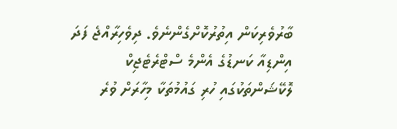ބާރުވެރިކަން އިތުރުކޮށްގެންނެވެ. ދިވެހިރާއްޖެ ފަދަ އިންޑިއާ ކަނޑުގެ އެންމެ ސްޓްރެޓެޖިކް ލޮކޭޝަންތަކުގައި ހުރި ގައުމުތަކާ މިހާރަށް ވުރެ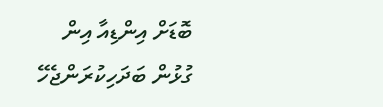ބޮޑަށް އިންޑިއާ އިން ގުޅުން ބަދަހިކުރަންޖެހޭ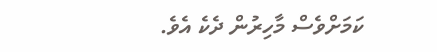ކަމަށްވެސް މާހިރުން ދެކެ އެވެ.